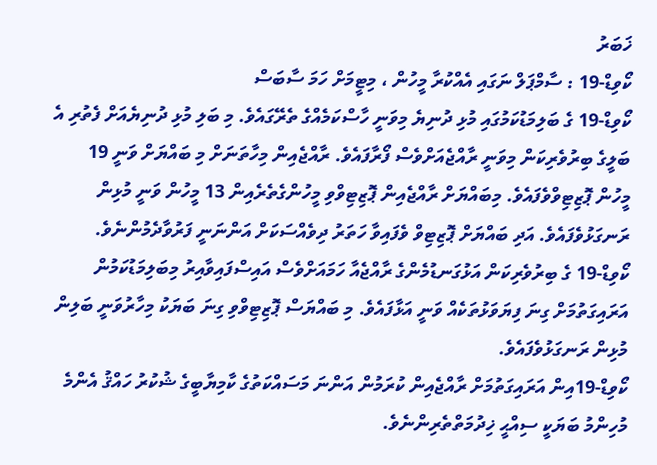ޚަބަރު
ކޯވިޑް-19 : ސާމްޕަލް ނަގައި އެއްކުރާ މީހުން ، މިޓީމަށް ހަމަ ސާބަސް
ކޯވިޑް-19 ގެ ބަލިމަޑުކަމުގައި މުޅި ދުނިޔެ މިވަނީ ހާސްކަމެއްގެ ތެރޭގައެވެ. މި ބަލި މުޅި ދުނިޔެއަށް ފެތުރި އެ ބަލީގެ ބިރުވެރިކަން މިވަނީ ރާއްޖެއަށްވެސް ފޯރާފައެވެ. ރާއްޖެއިން މިހާތަނަށް މި ބައްޔަށް ވަނީ 19 މީހުން ޕޮޒިޓިވްވެފައެވެ. މިބައްޔަށް ރާއްޖެއިން ޕޮޒިޓިވްވި މީހުންގެތެރެއިން 13 މީހުން ވަނީ މުޅިން ރަނގަޅުވެފައެވެ. އަދި ބައްޔަށް ޕޮޒިޓިވް ވެފައިވާ ހަތަރު ދިވެއްސަކަށް އަންނަނީ ފަރުވާދެމުންނެވެ.
ކޯވިޑް-19 ގެ ބިރުވެރިކަން އަޅުގަނޑުމެންގެ ރާއްޖެއާ ހަމައަށްވެސް އައިސްފައިވާއިރު މިބަލިމަޑުކަމުން އަރައިގަތުމަށް ގިނަ ފިޔަވަޅުތަކެއް ވަނީ އަޅާފައެވެ. މި ބައްޔަސް ޕޮޒިޓިވްވި ގިނަ ބަޔަކު މިހާރުވަނީ ބަލިން މުޅިން ރަނގަޅުވެފައެވެ.
ކޯވިޑް-19އިން އަރައިގަތުމަށް ރާއްޖެއިން ކުރަމުން އަންނަ މަސައްކަތުގެ ކާމިޔާބީގެ ޝުކުރު ހައްޤު އެންމެ މުހިންމު ބަޔަކީ ސިއްޙީ ޚިދުމަތްތެރިންނެވެ.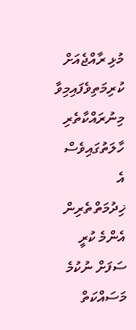މުޅި ރާއްޖެއަށް ކުރިމަތިވެފައިމިވާ މިނުރައްކާތެރި ހާލަތުގައިވެސް އެ ޚިދުމަތްތެރިން އެންމެ ކުރީ ސަފަށް ނުކުމެ މަސައްކަތް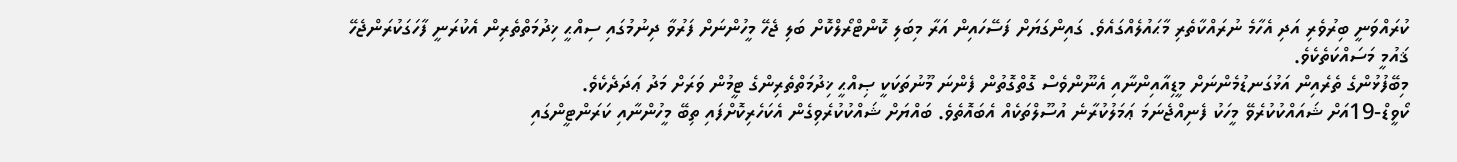ކުރައްވަނީ ބިރުވެރި އަދި އެހާމެ ނުރައްކާތެރި މާޙައުލެއްގައެވެ. ގައިންގަޔަށް ފަސޭހައިން އަރާ މިބަލި ކޮންޓްރޯލްކޮށް ބަލި ޖެހޭ މީހުންނަށް ފަރުވާ ދިނުމުގައި ސިއްޙީ ޚިދުމަތްތެރިން އެކުރަނީ ފާހަގަކުރަންޖެހޭ ޤައުމީ މަސައްކަތެކެވެ.
މިބޭފުޅުންގެ ތެރެއިން އަޅުގަނޑުމެންނަށް މީޑިއާއިންނާއި އެނޫންވެސް ގޮތްގޮތުން ފެންނަ މޫނުތަކަކީ ޞިއްޙީ ޚިދުމަތްތެރިންގެ ޓީމުން ވަރަށް މަދު ޢަދަދެކެވެ.
ކޯވީޑް-19އަށް ޝައައްކުކުރެވޭ މީހަކު ފެނިއްޖެނަމަ ޢަމަލުކުރާނެ އުސޫލްތަކެއް އެބައޮތެވެ. ބައްޔަށް ޝައްކުކުރެވިގެން އެކަހެރިކޮށްފައި ތިބޭ މީހުންނާއި ކަރަންޓީންގައި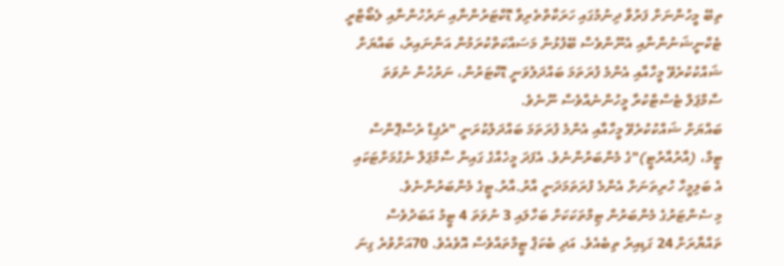ތިބޭ މީހުންނަށް ފަރުވާ ދިނުމުގައި ހަރަކާތްތެރިވާ ޑޮކްޓަރުންނާއި ނަރުހުންނާއި ލެބޯޓްރީ ޓެކްނީޝަނުންނާއި އެނޫންވެސް ބޭފުޅުން މަސައްކަތްކުރަމުން އަންނައިރު، ބައްޔަށް ޝައްކުކުރެވޭ މީހާއާއި އެންމެ ފުރަތަމަ ބައްދަލުވަނީ ޑޮކްޓަރުން، ނަރުހުން ނުވަތަ ސާމްޕަލް ޓެސްޓްކުރާ މީހުންނެއްވެސް ނޫނެވެ.
ބައްޔަށް ޝައްކުކުރެވޭ މީހާއާއި އެންމެ ފުރަތަމަ ބައްދަލުކުރަނީ "ރެޕިޑް ރެސްޕޮންސް ޓީމް، (އާރުއާރުޓީ)"ގެ މެންބަރުންނެވެ. އެފަދަ މީހެއްގެ ގައިން ސާމްޕަލް ނެގުމަށްޓަކައި އެ ބަލިމީހާ ހުރިތަނަށް އެންމެ ފުރަތަމަދަނީ އާރު.އާރު.ޓީގެ މެންބަރުންނެވެ.
މި ސެންޓަރުގެ މެންބަރުން ޓިމްތަކަކަށް ބަހާލައި 3 ނުވަތަ 4 ޓީމު އަބަދުވެސް ތައްޔާރަށް 24 ގަޑިއިރު ތިބެއެވެ. އަދި ބެކަޕް ޓީމްތައްވެސް އޮވެއެވެ. 70އަށްވުރެ ގިނަ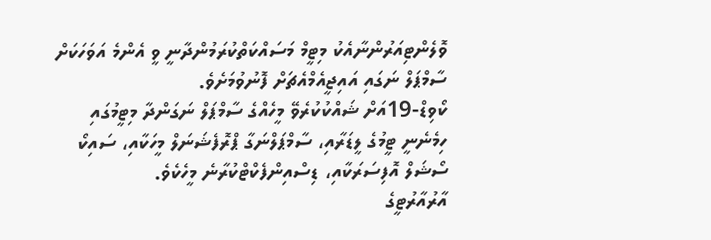ވޮލެންޓިއަރުންނާއެކު މިޓީމް މަސައްކަތްކުރަމުންދާނީ ވީ އެންމެ އަވަހަކަށް ސާމްޕަލް ނަގައި އައިޖީއެމްއެޗަށް ފޮނުވުމަށެވެ.
ކޯވިޑް-19އަށް ޝައްކުކުރެވޭ މީހެއްގެ ސާމްޕަލް ނަގަންދާ މިޓީމުގައި ހިމެނެނީ ޓީމުގެ ލީޑަރާއި، ސާމްޕަލްނަގާ ޕްރޮފެޝަނަލް މީހަކާއި، ސައިކޯ ސޯޝަލް އޮފިސަރަކާއި، ޑިސްއިންފެކްޓްކުރާނެ މީހެކެވެ.
އާރުއާރުޓީގެ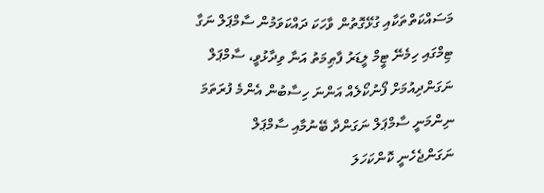މަސައްކަތްތަކާއި ގުޅޭގޮތުން ވާހަކަ ދައްކަވަމުން ސާމްޕަލް ނަގާ ޓިމްގައި ހިމެނޭ ޓީމް ލީޑަރު ފާޠިމަތު އަނާ ވިދާޅުވީ، ސާމްޕަލް ނަގަންދިއުމަށް ފޯނުކޯލެއް އަންނަ ހިސާބުން އެންމެ ފުރަތަމަ ނިންމަނީ ސާމްޕަލް ނަގަންދާ ބޭނުމާއި ސާމްޕަލް ނަގަންޖެހެނީ ކޮންކަހަލަ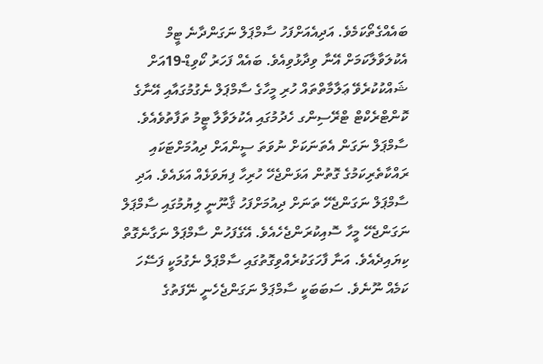ބައެއްގެތޯކަމެވެ. އަދިއެއަށްފަހު ސާމްޕަލް ނަގަންދާނެ ޓީމް އެކުލަވާލާކަމަށް އޭނާ ވިދާޅުވިއެވެ. ބައެއް ފަހަރު ކޯވިޑް-19އަށް ޝައްކުކުރެވޭ ޢަލާމާތްތައް ހުރި މީހާގެ ސާމްޕަލް ނެގުމުގައާއި އޭނާގެ ކޮންޓްރެކްޓް ޓްރޭސިންގ ހެދުމުގައި އެކުލަވާލާ ޓީމު ތަފާތުވެއެވެ.
ސާމްޕަލް ނަގަން އެތަނަކަށް ނުވަތަ ސީންއަށް ދިއުމަށްޓަކައި ރައްކާތެރިކަމުގެ ގޮތުން އަޅަންޖެހޭ ހުރިހާ ފިޔަވަޅެއް އަޅައެވެ. އަދި ސާމްޕަލް ނަގަންޖެހޭ ތަނަށް ދިއުމަށްފަހު ޤާނޫނީ ލިޔުމުގައި ސާމްޕަލް ނަގަންޖެހޭ މީހާ ސޮއިކުރަންޖެހެއެވެ. އޭގެފަހުން ސާމްޕަލް ނަގާނެގޮތް ކިޔައިދެއެވެ. އަނާ ފާހަގަކުރެއްވިގޮތުގައި ސާމްޕަލް ނެގުމަކީ ފަސޭހަ ކަމެއް ނޫނެވެ. ސަބަބަކީ ސާމްޕަލް ނަގަންޖެހެނީ ނޭފަތުގެ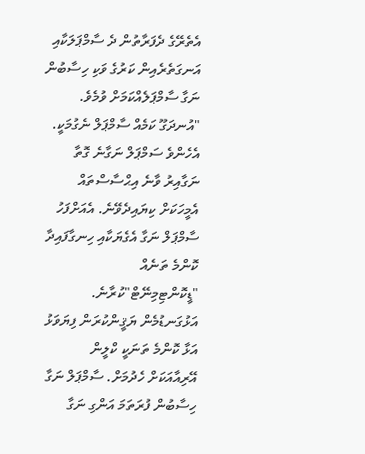އެތެރޭގެ ދެފަރާތުން ދެ ސާމްޕަލަކާއި އަނގަތެރެއިން ކަރުގެ ވަކި ހިސާބުން ނަގާ ސާމްޕަލެއްކަމަށް ވުމެވެ.
"އުނދަގޫ ކަމެއް ސާމްޕަލް ނެގުމަކީ. އެހެންވެ ސަމްޕަލް ނަގާނެ ގޮތާ ނަގާއިރު ވާނެ އިޙްސާސްތައް އެމީހަކަށް ކިޔައިދެވޭނެ. އެއަށްފަހު ސާމްޕަލް ނަގާ އެގެޔަކާއި ހިނގާފައިދާ ކޮންމެ ތަނެއް "ޑީކޮންޓިމިނޭޓް"ކުރާނެ. އަޅުގަނޑުމެން ޔަޤީންކުރަން ފިޔަވަޅު އަޅާ ކޮންމެ ތަނަކީ ކްލީން އޭރިއާއަކަށް ހެދުމަށް. ސާމްޕަލް ނަގާ ހިސާބުން ފުރަތަމަ އަންގި ނަގާ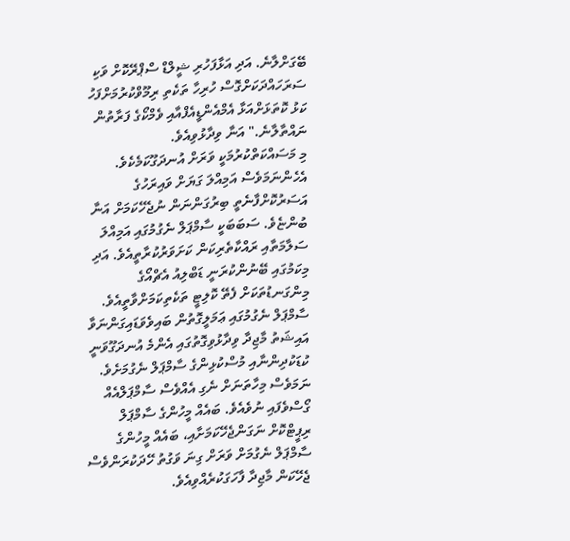ބޭގަށްލާނެ. އަދި އަޅާފަހުރި ޝީލްޑް ސްޕްރޭކޮށް ވަކި ސަރަހައްދަކަށްގޮސް ހުރިހާ ތަކެތި ރިމޫވްކުރުމަށްފަހު ކަޅު ކޮތަޅަށްއަޅާ އެމްއެންޑީއެފްއާއި ވެމްކޯގެ ފަރާތުން ނައްތާލާނެ." އަނާ ވިދާޅުވިއެވެ.
މި މަސައްކަތްކުރުމަކީ ވަރަށް އުނދަގޫކަމެކެވެ. އެހެންނަމަވެސް އަމިއްލަ ގަޔަށް ވައިރަހުގެ އަސަރުކޮށްފާނެތީ ބިރުގަންނަން ނުޖެހޭކަމަށް އަނާ ބުންޏެވެ. ސަބަބަކީ ސާމްޕަލް ނެގުމުގައި އަމިއްލަ ސަލާމަތާއި ރައްކާތެރިކަން ކަށަވަރުކުރާތީއެވެ. އަދި މިކަމުގައި ބޭނުންކުރަނީ ޑަބްލިއު އެޗްއޯގެ މިންގަނޑުތަކަށް ފެތޭ ކޮލިޓީ ތަކެތިކަމަށްވާތީއެވެ.
ސާމްޕަލް ނެގުމުގައި ޢަމަލީގޮތުން ބައިވެވަޑައިގަންނަވާ އައިޝަތު މާޖިދާ ވިދާޅުވިގޮތުގައި އެންމެ އުނދަގޫވަނީ ކުޑަކުދިންނާއި މުސްކުޅިންގެ ސާމްޕަލް ނެގުމަށެވެ. ނަމަވެސް މިހާތަނަށް ނެގި އެއްވެސް ސާމްޕަލްއެއް ގޯސްވެފައި ނުވެއެވެ. ބައެއް މީހުންގެ ސާމްޕަލް ރިޕީޓްކޮށް ނަގަންޖެހޭކަމަށާއި، ބައެއް މީހުންގެ ސާމްޕަލް ނެގުމަށް ވަރަށް ގިނަ ވަގުތު ހޭދަކުރަންވެސް ޖެހޭކަން މާޖިދާ ފާހަގަކުރެއްވިއެވެ.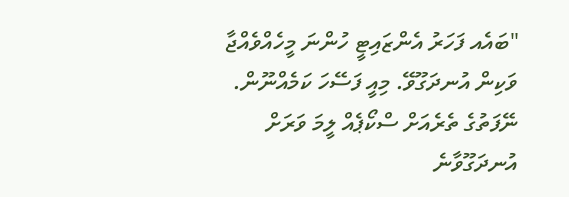"ބައެއ ފަހަރު އެންޒައިޓީ ހުންނަ މީހެއްވެއްޖާ ވަކިން އުނދަގޫވޭ. މިއީ ފަސޭހަ ކަމެއްނޫން. ނޭފަތުގެ ތެރެއަށް ސްކޯޕެއް ލީމަ ވަރަށް އުނދަގޫވާނެ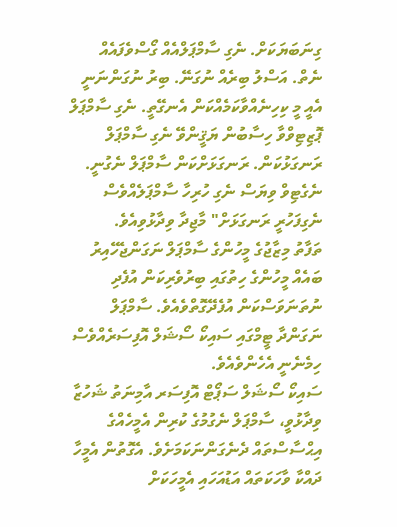ގިނަބަޔަކަށް. ނެގި ސާމްޕަލްއެއް ގޯސްވެފައެއް ނެތް. އަސްލު ބިރެއް ނުގަނޭ. ބިރު ނުގަންނަނީ އެއީ މީ ކިހިނެއްވާކަމެއްކަން އެނގޭތީ. ނެގި ސާމްޕަލް ޕޮޒިޓިވްވާ ހިސާބުން ޔަޤީންވޭ ނެގި ސާމްޕަލް ރަނގަޅުކަން. ރަނގަޅަށްކަން ސާމްޕަލް ނެގުނީ. ނެގެޓިވް ވިޔަސް ނެގި ހުރިހާ ސާމްޕަލެއްވެސް ނެގިފަހުރީ ރަނގަޅަށް" މާޖިދާ ވިދާޅުވިއެވެ.
ތަފާތު މިޒާޖުގެ މީހުންގެ ސާމްޕަލް ނަގަންޖެހޭއިރު ބައެއް މީހުންގެ ހިތުގައި ބިރުވެރިކަން އުފެދި ނުތަނަވަސްކަން އުފެދޭގޮތްވެއެވެ. ސާމްޕަލް ނަގަންދާ ޓީމްގައި ސައިކޯ ސޯޝަލް އޮފިސަރެއްވެސް ހިމެނެނީ އެހެންވެއެވެ.
ސައިކޯ ސޯޝަލް ސަޕޯޓް އޮފިސަރ އާމިނަތު ޝަހުޒާ ވިދާޅުވީ، ސާމްޕަލް ނެގުމުގެ ކުރިން އެމީހެއްގެ އިޙްސާސްތައް ދެނެގަންނަކަމަށެވެ. އެގޮތުން އެމީހާ ދައްކާ ވާހަކަތައް އަޑުއަހައި އެމީހަކަށް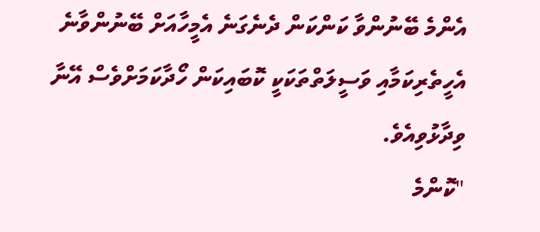އެންމެ ބޭނުންވާ ކަންކަން ދެނެގަނެ އެމީހާއަށް ބޭނުންވާނެ އެހީތެރިކަމާއި ވަސީލަތްތަކަކީ ކޮބައިކަން ހޯދާކަމަށްވެސް އޭނާ ވިދާޅުވިއެވެ.
"ކޮންމެ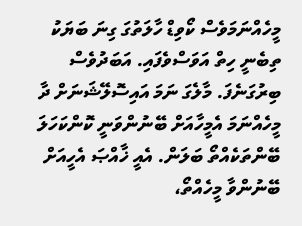މީހެއްނަމަވެސް ކޯވިޑް ހާލަތުގަ ގިނަ ބަޔަކު ތިބެނީ ހިތް އަވަސްވެފައި. އަބަދުވެސް ބިރުގަނެފަ. މާލެގަ ނަމަ އައިސޮލޭޝަނަށް ދާ މީހެއްނަމަ އެމީހާއަށް ބޭނުންވަނީ ކޮންކަހަލަ ބޭންތަކެއްތޯ ބަލަން. އެއީ ޚާއްޞަ އެހީއަށް ބޭނުންވާ މީހެއްތޯ،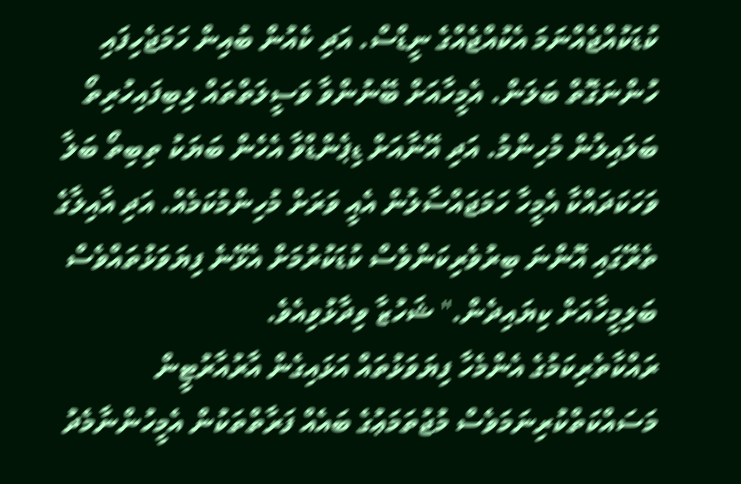ކުޑަކުއްޖެއްނަމަ އެކުއްޖެއްގެ ނީޑްސް. އަދި ކެއުން ބުއިން ހަމަޖެހިފައި ހުންނަގޮތް ބަލަން. އެމީހާއަށް ބޭނުންވާ ވަސީލަތްތައް ލިބިފައިހުރިތޯ ބަލައިލުން މުހިންމު. އަދި އޭނާއަށް ޑިޕެންޑްވާ އެހެން ބަޔަކު ތިބިތޯ ބަލާ ވަހަކަދައްކާ އެމީހާ ހަމަޖައްސާލުން އެއީ ވަރަށް މުހިންމުކަމެއް. އަދި އާއިލާގެ ތެރޭގައި އޮންނަ ބިރުވެރިކަންވެސް ކުޑަކުރުމަށް އެޅޭނެ ފިޔަވަޅުތައްވެސް ބަލިމީހާއަށް ކިޔައިދެން." ޝަހުޒާ ވިދާޅުވިއެވެ.
ރައްކާތެރިކަމުގެ އެންމެހާ ފިޔަވަޅުތައް އަޅައިގެން އާރުއާރުޓީން މަސައްކަތްކުރިނަމަވެސް މުޖުތަމަޢުގެ ބައެއް ފަރާތްތަކުން އެމީހުންނާމެދު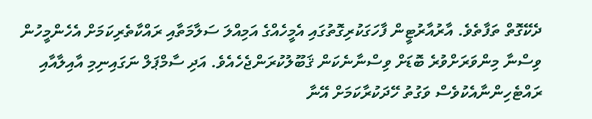ދެކޭގޮތް ތަފާތެވެ. އާރުއާރުޓީން ފާހަގަކުރިގޮތުގައި އެމީހެއްގެ އަމިއްލަ ސަލާމަތާއި ރައްކާތެރިކަމަށް އެހެންމީހުން ވިސްނާ މިންވަރަށްވުރެ ބޮޑަށް ވިސްނާނެކަން ޤަބޫލުކުރަންޖެހެއެވެ. އަދި ސާމްޕަލް ނަގައިނިމި އާއިލާއާއި ރައްޓެހިންނާއެކުވެސް ވަގުތު ހޭދަކުރާކަމަށް އޭނާ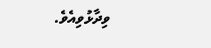ވިދާޅުވިއެވެ.